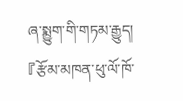ཞ་སྨྱུག་གི་གཏམ་རྒྱུད།
『རྩོམ་མཁན་ཕུ་ལོ་ཁོ་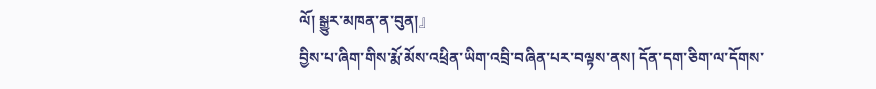ལོ། སྒྱུར་མཁན་ན་བུན།』
བྱིས་པ་ཞིག་གིས་རྨོ་མོས་འཕྲིན་ཡིག་འབྲི་བཞིན་པར་བལྟས་ནས། དོན་དག་ཅིག་ལ་དོགས་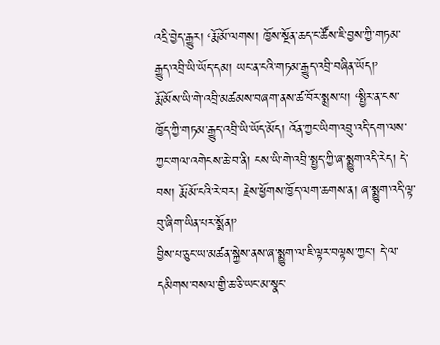འདྲི་བྱེད་རྒྱུར། ‘རྨོ་མོ་ལགས། ཁྱོས་སྔོན་ཆད་ང་ཚོས་ཇི་བྱས་ཀྱི་གཏམ་རྒྱུད་འབྲི་ཡི་ཡོད་དམ། ཡང་ན་ངའི་གཏམ་རྒྱུད་འབྲི་བཞིན་ཡོད།’
རྨོ་མོས་ཡི་གེ་འབྲི་མཚམས་བཞག་ནས་ཚ་བོར་སྨྲས་པ། ‘སྤྱིར་ན་ངས་ཁྱོད་ཀྱི་གཏམ་རྒྱུད་འབྲི་ཡི་ཡོད་མོད། འོན་ཀྱང་ཡིག་འབྲུ་འདི་དག་ལས་ཀྱང་གལ་འགེངས་ཆེ་བ་ནི། ངས་ཡི་གེ་འབྲི་སྤྱད་ཀྱི་ཞ་སྨྱུག་འདི་རེད། དེ་བས། རྨོ་མོ་ངའི་རེ་བར། རྗེས་ཕྱོགས་ཁྱོད་ལག་ཆགས་ན། ཞ་སྨྱུག་འདི་ལྟ་བུ་ཞིག་ཡིན་པར་སྨོན།’
བྱིས་པ་ཅུང་ཡ་མཚན་སྐྱེས་ནས་ཞ་སྨྱུག་ལ་ཇི་ལྟར་བལྟས་ཀྱང་། དེ་ལ་དམིགས་བསལ་གྱི་ཆ་ཅི་ཡང་མ་སྣང་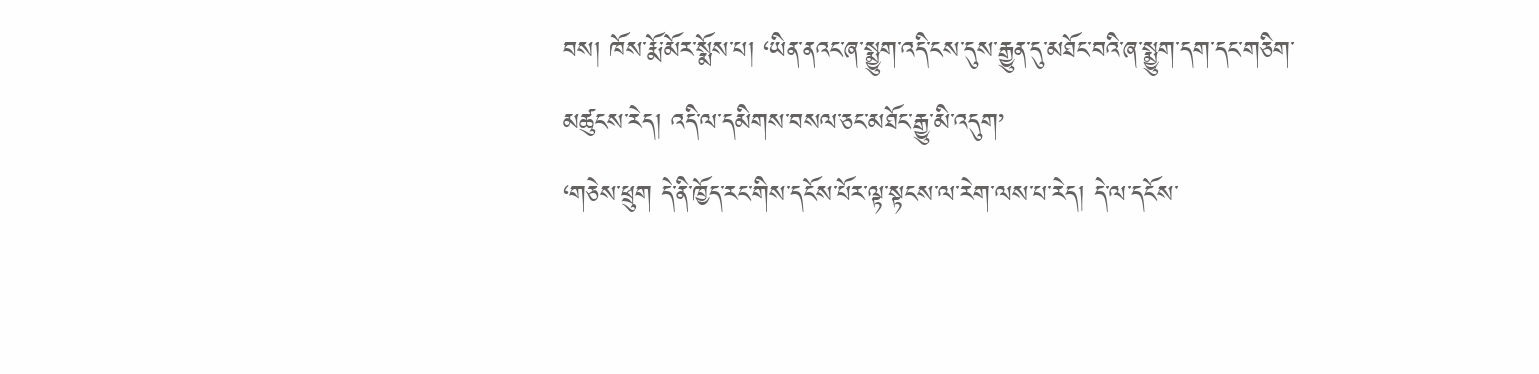བས། ཁོས་རྨོ་མོར་སྨོས་པ། ‘ཡིན་ནའང་ཞ་སྨྱུག་འདི་ངས་དུས་རྒྱུན་དུ་མཐོང་བའི་ཞ་སྨྱུག་དག་དང་གཅིག་མཚུངས་རེད། འདི་ལ་དམིགས་བསལ་ཅང་མཐོང་རྒྱུ་མི་འདུག’
‘གཅེས་ཕྲུག དེ་ནི་ཁྱོད་རང་གིས་དངོས་པོར་ལྟ་སྟངས་ལ་རེག་ལས་པ་རེད། དེ་ལ་དངོས་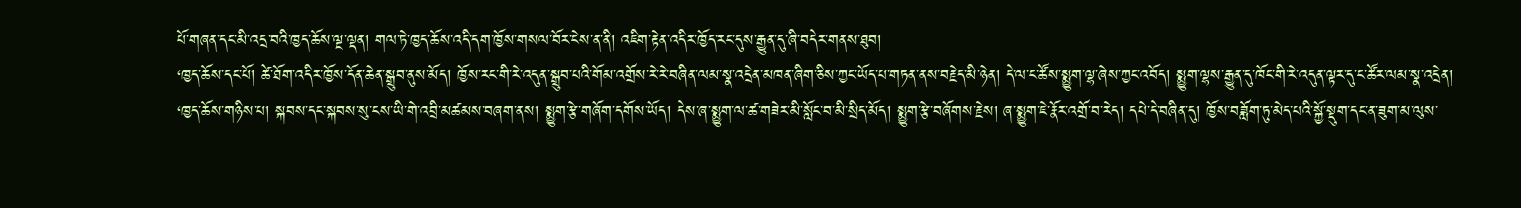པོ་གཞན་དང་མི་འདྲ་བའི་ཁྱད་ཆོས་ལྔ་ལྡན། གལ་ཏེ་ཁྱད་ཆོས་འདི་དག་ཁྱོས་གསལ་བོར་ངེས་ན་ནི། འཇིག་རྟེན་འདིར་ཁྱོད་རང་དུས་རྒྱུན་དུ་ཞི་བདེར་གནས་ཐུབ།
‘ཁྱད་ཆོས་དང་པོ། ཚེ་ཐོག་འདིར་ཁྱོས་དོན་ཆེན་སྒྲུབ་ནུས་མོད། ཁྱོས་རང་གི་རེ་འདུན་སྒྲུབ་པའི་གོམ་འགྲོས་རེ་རེ་བཞིན་ལམ་སྣ་འདྲེན་མཁན་ཞིག་ཅིས་ཀྱང་ཡོད་པ་གཏན་ནས་བརྗེད་མི་ཉེན། དེ་ལ་ང་ཚོས་སྨྱུག་ལྷ་ཞེས་ཀྱང་འབོད། སྨྱུག་ལྷས་རྒྱུན་དུ་ཁོང་གི་རེ་འདུན་ལྟར་དུ་ང་ཚོར་ལམ་སྣ་འདྲེན།
‘ཁྱད་ཆོས་གཉིས་པ། སྐབས་དང་སྐབས་སུ་ངས་ཡི་གེ་འབྲི་མཚམས་བཞག་ནས། སྨྱུག་རྩེ་གཞོག་དགོས་ཡོད། དེས་ཞ་སྨྱུག་ལ་ཚ་གཟེར་མི་སློང་བ་མི་སྲིད་མོད། སྨྱུག་རྩེ་བཞོགས་རྗེས། ཞ་སྨྱུག་ཇེ་རྣོར་འགྲོ་བ་རེད། དཔེ་དེ་བཞིན་དུ། ཁྱོས་བཟློག་ཏུ་མེད་པའི་སྐྱོ་སྡུག་དང་ན་ཟུག་མ་ལུས་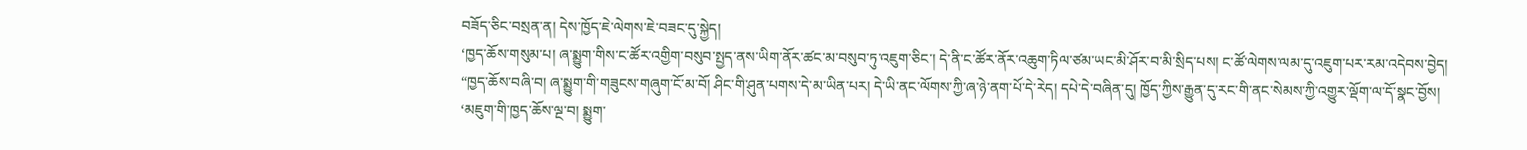བཟོད་ཅིང་བསྲན་ན། དེས་ཁྱོད་ཇེ་ལེགས་ཇེ་བཟང་དུ་སྐྱེད།
‘ཁྱད་ཆོས་གསུམ་པ། ཞ་སྨྱུག་གིས་ང་ཚོར་འགྱིག་བསུབ་སྤྱད་ནས་ཡིག་ནོར་ཚང་མ་བསུབ་ཏུ་འཇུག་ཅིང་། དེ་ནི་ང་ཚོར་ནོར་འཆུག་ཏིལ་ཙམ་ཡང་མི་ཤོར་བ་མི་སྲིད་པས། ང་ཚོ་ལེགས་ལམ་དུ་འཇུག་པར་རམ་འདེབས་བྱེད།
“ཁྱད་ཆོས་བཞི་བ། ཞ་སྨྱུག་གི་གཟུངས་གཞུག་ངོ་མ་བོ། ཤིང་གི་ཤུན་པགས་དེ་མ་ཡིན་པར། དེ་ཡི་ནང་ལོགས་ཀྱི་ཞ་ཉེ་ནག་པོ་དེ་རེད། དཔེ་དེ་བཞིན་དུ། ཁྱོད་ཀྱིས་རྒྱུན་དུ་རང་གི་ནང་སེམས་ཀྱི་འགྱུར་ལྡོག་ལ་དོ་སྣང་བྱོས།
‘མཇུག་གི་ཁྱད་ཆོས་ལྔ་བ། སྨྱུག་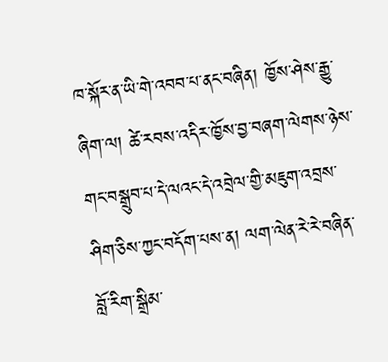ཁ་སྐོར་ན་ཡི་གེ་འབབ་པ་ནང་བཞིན། ཁྱོས་ཤེས་རྒྱུ་ཞིག་ལ། ཚེ་རབས་འདིར་ཁྱོས་བྱ་བཞག་ལེགས་ཉེས་གང་བསྒྲུབ་པ་དེ་ལའང་དེ་འབྲེལ་གྱི་མཇུག་འབྲས་ཤིག་ཅིས་ཀྱང་བདོག་པས་ན། ལག་ལེན་རེ་རེ་བཞིན་བློ་རིག་སྒྲིམ་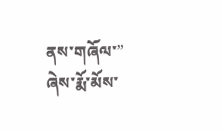ནས་གཞོལ་” ཞེས་རྨོ་མོས་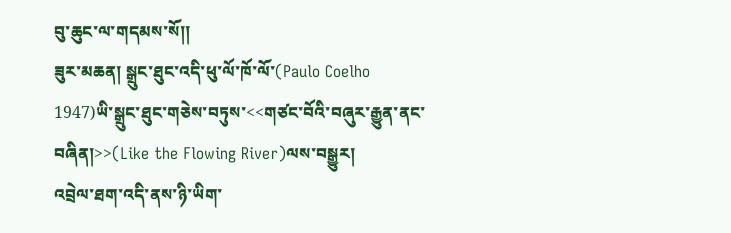བུ་ཆུང་ལ་གདམས་སོ།།
ཟུར་མཆན། སྒྲུང་ཐུང་འདི་ཕུ་ལོ་ཁོ་ལོ་(Paulo Coelho 1947)ཡི་སྒྲུང་ཐུང་གཅེས་བཏུས་<<གཙང་བོའི་བཞུར་རྒྱུན་ནང་བཞིན།>>(Like the Flowing River)ལས་བསྒྱུར།
འབྲེལ་ཐག་འདི་ནས་ཉི་ཡིག་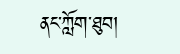ནང་ཀློག་ཐུབ།